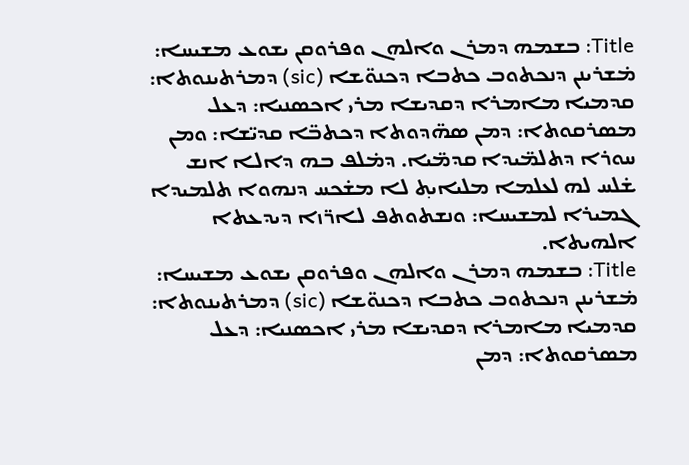Title: ܒܫܡܗ ܕܡܪܢ ܘܐܠܗܢ ܘܦܪܘܩܢ ܝܫܘܥ ܡܫܝܚܐ: ܡ̇ܫܪܝܢܢ ܕܢܟܬܘܒ ܟܬܒܐ ܕܟܢܘ̈ܫܐ (sic) ܕܡܪܬܝܢܘܬܐ: ܩܕܡܝܐ ܡܐܡܪܐ ܕܩܕܝܫܐ ܡܪܝ ܐܟܣܢܝܐ: ܕܥܠ ܡܣܪܩܘܬܐ: ܕܡܢ ܣܗ̈ܕܘܬܐ ܕܟܬܒ̈ܐ ܩܕܝ̈ܫܐ: ܘܡܢ ܚܘܪܐ ܕܬܠܡ̈ܝܕܐ ܩܕܡ̈ܝܐ. ܕܡ̇ܠܦ ܒܗ ܕܐܠܐ ܐܢܫ ܫ̇ܠܚ ܠܗ ܠܥܠܡܐ ܡܠܝܐܝܬ݂ ܠܐ ܡܫ̇ܟܚ ܕܢܗܘܐ ܬܠܡܝܕܐ ܓܡܝܪܐ ܠܡܫܝܚܐ: ܘܢܫܬܘܬܦ ܠܐܪ̈ܙܐ ܕܝܕܥܬܐ ܐܠܗܝܬܐ.
Title: ܒܫܡܗ ܕܡܪܢ ܘܐܠܗܢ ܘܦܪܘܩܢ ܝܫܘܥ ܡܫܝܚܐ: ܡ̇ܫܪܝܢܢ ܕܢܟܬܘܒ ܟܬܒܐ ܕܟܢܘ̈ܫܐ (sic) ܕܡܪܬܝܢܘܬܐ: ܩܕܡܝܐ ܡܐܡܪܐ ܕܩܕܝܫܐ ܡܪܝ ܐܟܣܢܝܐ: ܕܥܠ ܡܣܪܩܘܬܐ: ܕܡܢ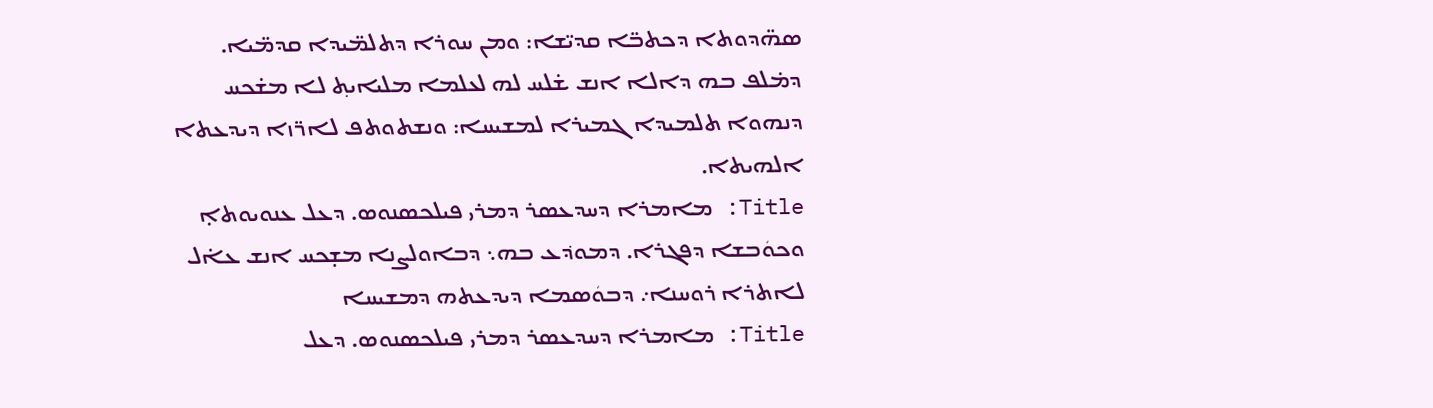ܣܗ̈ܕܘܬܐ ܕܟܬܒ̈ܐ ܩܕܝ̈ܫܐ: ܘܡܢ ܚܘܪܐ ܕܬܠܡ̈ܝܕܐ ܩܕܡ̈ܝܐ. ܕܡ̇ܠܦ ܒܗ ܕܐܠܐ ܐܢܫ ܫ̇ܠܚ ܠܗ ܠܥܠܡܐ ܡܠܝܐܝܬ݂ ܠܐ ܡܫ̇ܟܚ ܕܢܗܘܐ ܬܠܡܝܕܐ ܓܡܝܪܐ ܠܡܫܝܚܐ: ܘܢܫܬܘܬܦ ܠܐܪ̈ܙܐ ܕܝܕܥܬܐ ܐܠܗܝܬܐ.
Title: ܡܐܡܪܐ ܕܚܕܥܣܪ ܕܡܪܝ ܦܝܠܟܣܢܘܣ. ܕܥܠ ܥܢܘܝܘܬܐ̣ ܘܟܘܿܒܫܐ ܕܦܓܪܐ. ܕܡܘܕ݁ܥ ܒܗ܆ ܕܒܐܘܠܨܢܐ ܡܫ̣ܟܚ ܐܢܫ ܥܐ̇ܠ ܠܐܬܪܐ ܪܘܚܢܐ܇ ܕܒܘܿܣܡܐ ܕܝܕܥܬܗ ܕܡܫܝܚܐ
Title: ܡܐܡܪܐ ܕܚܕܥܣܪ ܕܡܪܝ ܦܝܠܟܣܢܘܣ. ܕܥܠ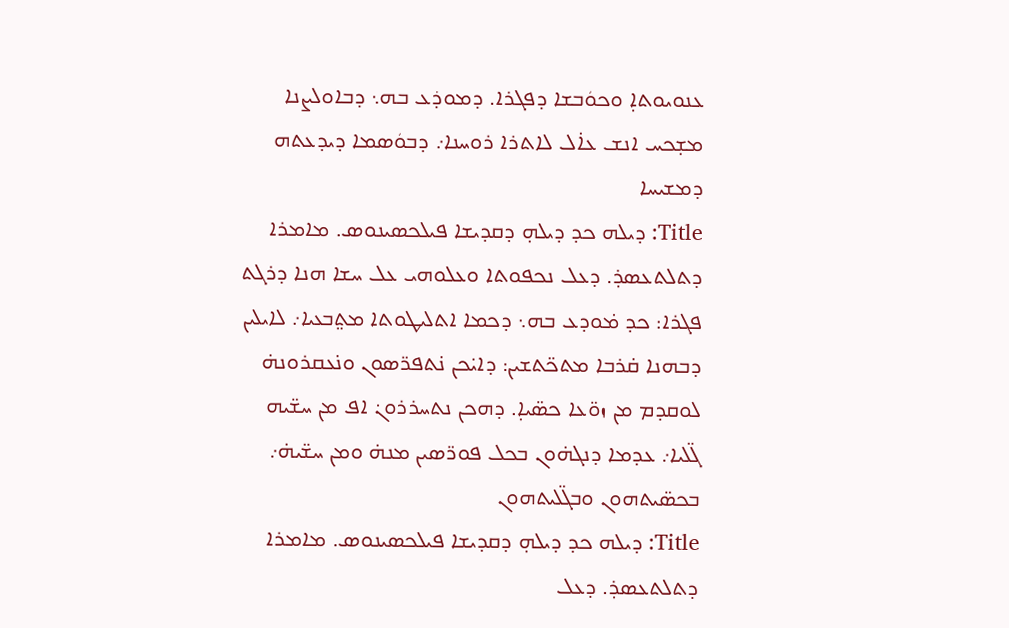ܥܢܘܝܘܬܐ̣ ܘܟܘܿܒܫܐ ܕܦܓܪܐ. ܕܡܘܕ݁ܥ ܒܗ܆ ܕܒܐܘܠܨܢܐ ܡܫ̣ܟܚ ܐܢܫ ܥܐ̇ܠ ܠܐܬܪܐ ܪܘܚܢܐ܇ ܕܒܘܿܣܡܐ ܕܝܕܥܬܗ ܕܡܫܝܚܐ
Title: ܕܝܠܗ ܟܕ ܕܝܠܗ̣ ܕܩܕܝܫܐ ܦܝܠܟܣܝܢܘܣ. ܡܐܡܪܐ ܕܬܠܬܥܣܪ̣. ܕܥܠ ܢܟܦܘܬܐ ܘܥܠܘܗܝ ܥܠ ܚܫܐ ܗܢܐ ܕܪܓܬ ܦܓܪܐ: ܟܕ ܡ̇ܘܕܥ ܒܗ܆ ܕܟܡܐ ܐܬܠܝܛܘܬܐ ܡܬ݀ܒܥܝܐ܇ ܠܐܝܠܝܢ ܕܒܗܢܐ ܩ̇ܪܒܐ ܡܬܟ̈ܬܫܝܢ: ܕܐܝ̇ܟܢ ܢ̇ܬܦܪ̈ܣܘܢ ܘܢ̇ܥܩܪܘܢܗ̇ ܠܘܩܕܡ ܡܢ ܙܘ̈ܥܐ ܟܣ̈ܝܐ̣. ܕܗܟܢ ܢܬܚܪܪܘܢ̇ ܐܦ ܡܢ ܚܫ̈ܝܗ ܓ̈ܠܝܐ܇ ܥܕܡܐ ܕܢܓܗ̇ܘܢ ܒܟܠ ܦܘܪ̈ܣܝܢ ܡܢܗ̇ ܘܡܢ ܚܫ̈ܝܗ̇܇ ܒܟܣ̈ܝܬܗܘܢ ܘܒܓ̈ܠܝܬܗܘܢ
Title: ܕܝܠܗ ܟܕ ܕܝܠܗ̣ ܕܩܕܝܫܐ ܦܝܠܟܣܝܢܘܣ. ܡܐܡܪܐ ܕܬܠܬܥܣܪ̣. ܕܥܠ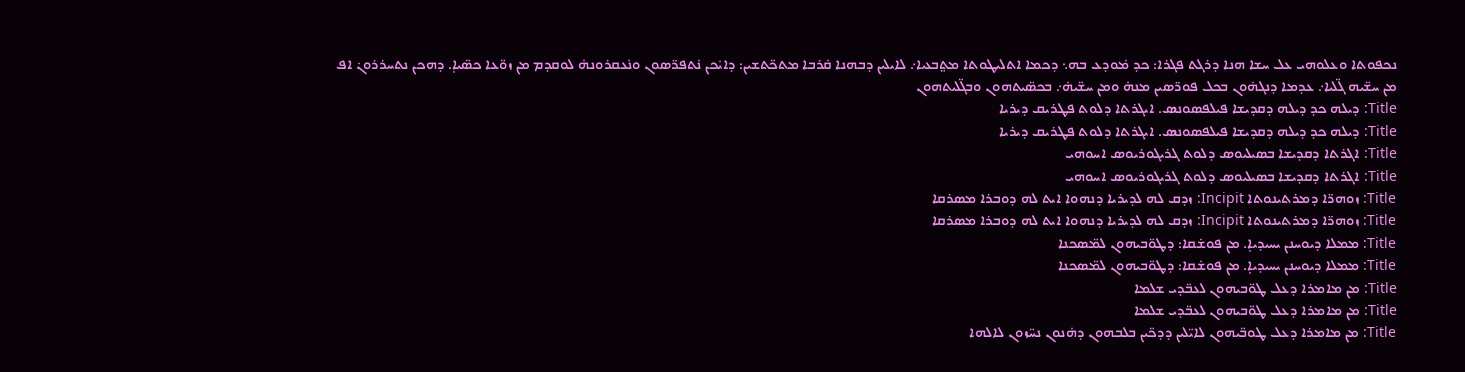ܢܟܦܘܬܐ ܘܥܠܘܗܝ ܥܠ ܚܫܐ ܗܢܐ ܕܪܓܬ ܦܓܪܐ: ܟܕ ܡ̇ܘܕܥ ܒܗ܆ ܕܟܡܐ ܐܬܠܝܛܘܬܐ ܡܬ݀ܒܥܝܐ܇ ܠܐܝܠܝܢ ܕܒܗܢܐ ܩ̇ܪܒܐ ܡܬܟ̈ܬܫܝܢ: ܕܐܝ̇ܟܢ ܢ̇ܬܦܪ̈ܣܘܢ ܘܢ̇ܥܩܪܘܢܗ̇ ܠܘܩܕܡ ܡܢ ܙܘ̈ܥܐ ܟܣ̈ܝܐ̣. ܕܗܟܢ ܢܬܚܪܪܘܢ̇ ܐܦ ܡܢ ܚܫ̈ܝܗ ܓ̈ܠܝܐ܇ ܥܕܡܐ ܕܢܓܗ̇ܘܢ ܒܟܠ ܦܘܪ̈ܣܝܢ ܡܢܗ̇ ܘܡܢ ܚܫ̈ܝܗ̇܇ ܒܟܣ̈ܝܬܗܘܢ ܘܒܓ̈ܠܝܬܗܘܢ
Title: ܕܝܠܗ ܟܕ ܕܝܠܗ ܕܩܕܝܫܐ ܦܝܠܦܣܘܢܣ. ܐܝܓܪܬܐ ܕܠܘܬ ܦܛܪܝܩ ܕܝܪܝܐ
Title: ܕܝܠܗ ܟܕ ܕܝܠܗ ܕܩܕܝܫܐ ܦܝܠܦܣܘܢܣ. ܐܝܓܪܬܐ ܕܠܘܬ ܦܛܪܝܩ ܕܝܪܝܐ
Title: ܐܓܪܬܐ ܕܩܕܝܫܐ ܒܣܝܠܝܘܣ ܕܠܘܬ ܓܪܝܓܘܪܝܘܣ ܐܚܘܗܝ
Title: ܐܓܪܬܐ ܕܩܕܝܫܐ ܒܣܝܠܝܘܣ ܕܠܘܬ ܓܪܝܓܘܪܝܘܣ ܐܚܘܗܝ
Title: ܙܘܗܪ̈ܐ ܕܡܪܬܝܢܘܬܐ Incipit: ܙܕܩ ܠܗ ܠܕܝܪܝܐ ܕܢܗܘܐ ܐܝܬ ܠܗ ܕܘܒܪܐ ܡܣܪܩܐ
Title: ܙܘܗܪ̈ܐ ܕܡܪܬܝܢܘܬܐ Incipit: ܙܕܩ ܠܗ ܠܕܝܪܝܐ ܕܢܗܘܐ ܐܝܬ ܠܗ ܕܘܒܪܐ ܡܣܪܩܐ
Title: ܡܡܠܐ ܕܝܘܚܢܢ ܝܚܝܕܝܐ̣. ܡܢ ܦܘܫ̇ܩܐ: ܕܛܘ̈ܒܝܗܘܢ ܠܡ̈ܣܟܢܐ
Title: ܡܡܠܐ ܕܝܘܚܢܢ ܝܚܝܕܝܐ̣. ܡܢ ܦܘܫ̇ܩܐ: ܕܛܘ̈ܒܝܗܘܢ ܠܡ̈ܣܟܢܐ
Title: ܡܢ ܡܐܡܪܐ ܕܥܠ ܛܘ̈ܒܝܗܘܢ ܠܥܒ̈ܕܝ ܫܠܡܐ
Title: ܡܢ ܡܐܡܪܐ ܕܥܠ ܛܘ̈ܒܝܗܘܢ ܠܥܒ̈ܕܝ ܫܠܡܐ
Title: ܡܢ ܡܐܡܪܐ ܕܥܠ ܛܘܒ̈ܝܗܘܢ ܠܐܝ̈ܠܝܢ ܕܕܟ̈ܝܢ ܒܠܒܗܘܢ ܕܗ̇ܢܘܢ ܢܚ̈ܙܘܢ ܠܐܠܗܐ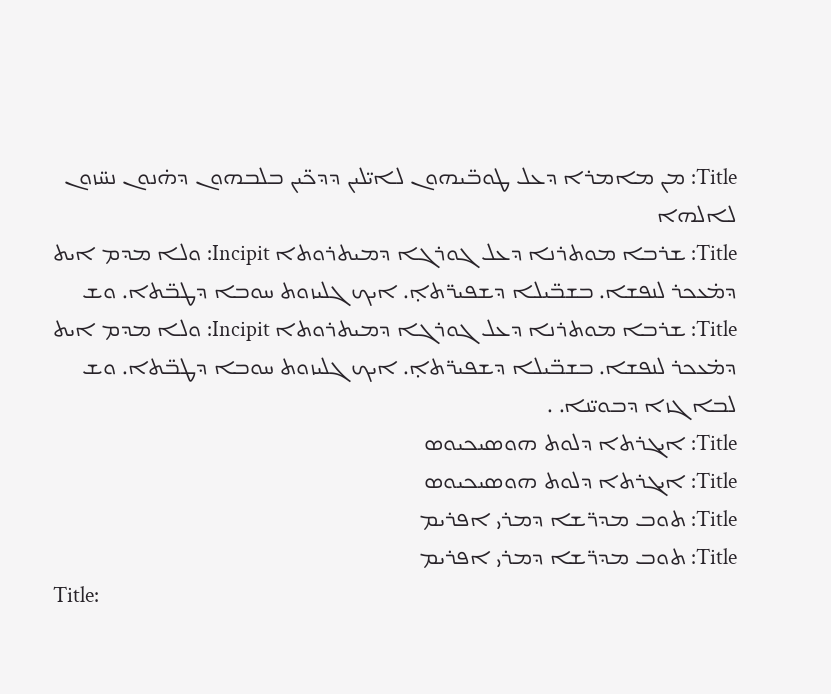Title: ܡܢ ܡܐܡܪܐ ܕܥܠ ܛܘܒ̈ܝܗܘܢ ܠܐܝ̈ܠܝܢ ܕܕܟ̈ܝܢ ܒܠܒܗܘܢ ܕܗ̇ܢܘܢ ܢܚ̈ܙܘܢ ܠܐܠܗܐ
Title: ܫܪܒܐ ܡܘܬܪܢܐ ܕܥܠ ܓܘܪܓܐ ܕܡܝܬܪܘܬܐ Incipit: ܘܠܐ ܡܕܡ ܐܝܬ ܕܡ̇ܥܟܪ ܠܢܦܫܐ. ܒܫܒ̈ܝܠܐ ܕܫܦܝܪ̈ܬܐ̣. ܐܝܟ ܓܠܝܙܘܬ ܚܘܒܐ ܕܛܒ̈ܬܐ. ܘܫ
Title: ܫܪܒܐ ܡܘܬܪܢܐ ܕܥܠ ܓܘܪܓܐ ܕܡܝܬܪܘܬܐ Incipit: ܘܠܐ ܡܕܡ ܐܝܬ ܕܡ̇ܥܟܪ ܠܢܦܫܐ. ܒܫܒ̈ܝܠܐ ܕܫܦܝܪ̈ܬܐ̣. ܐܝܟ ܓܠܝܙܘܬ ܚܘܒܐ ܕܛܒ̈ܬܐ. ܘܫ
ܠܒܐ ܓܙܐ ܕܒܘܝ̈ܢܐ. .
Title: ܐܝܓܪܬܐ ܕܠܘܬ ܗܘܣܝܟܝܘܣ
Title: ܐܝܓܪܬܐ ܕܠܘܬ ܗܘܣܝܟܝܘܣ
Title: ܬܘܒ ܡܕܪ̈ܫܐ ܕܡܪܝ ܐܦܪܝܡ
Title: ܬܘܒ ܡܕܪ̈ܫܐ ܕܡܪܝ ܐܦܪܝܡ
Title: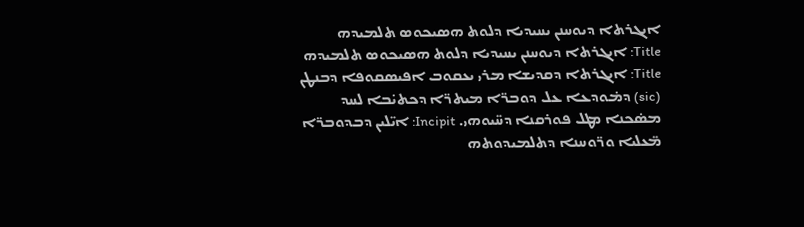ܐܝܓܪܬܐ ܕܝܘܚܢܢ ܝܚܝܕܝܐ ܕܠܘܬ ܗܣܝܟܘܣ ܬܠܡܝܕܗ
Title: ܐܝܓܪܬܐ ܕܝܘܚܢܢ ܝܚܝܕܝܐ ܕܠܘܬ ܗܣܝܟܘܣ ܬܠܡܝܕܗ
Title: ܐܝܓܪܬܐ ܕܩܕܝܫܐ ܡܪܝ ܝܥܩܘܒ ܐܦܝܣܩܘܦܐ ܕܒܢܛܢ (sic) ܕܡ̇ܘܕܥܐ ܥܠ ܕܘܒܪ̈ܐ ܡܝܬܪ̈ܐ ܕܟܬܝ̇ܒܐ ܠܚܕ ܡܣ̇ܟܢܐ ܡܛܠ ܦܘܪܩܢܐ ܕܚ̈ܝܘܗܝ. Incipit: ܐܝ̈ܠܝܢ ܕܒܕܘܒܪ̈ܐ ܡ̈ܥܠܝܐ ܘܪ̈ܘܚܢܐ ܕܬܠܡܝܕܘܬܗ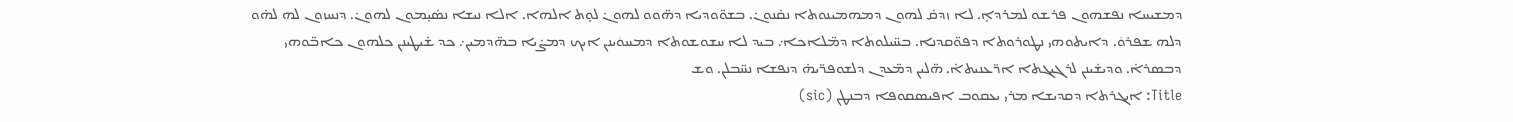ܕܡܫܝܚܐ ܢܦܫܗܘܢ ܦܪܫܘ ܠܡܪܕܐ̣. ܠܐ ܙܕܩ̇ ܠܗܘܢ ܕܡܗܡܝܢܘܬܐ ܢܩ̇ܢܘܢ̇. ܒܫܘ̈ܘܕܝܐ ܕܗ̈ܘܘ ܠܗܘܢ̇ ܠܘ̣ܬ ܐܠܗܐ. ܐܠܐ ܢܝܫܐ ܢܣ̇ܝ̣ܡܘܢ ܠܗܘܢ̇. ܕܢܚܙܘܢ ܠܗ ܠܗ̇ܘ ܕܠܗ ܫܦܪܘܿ. ܕܐܝܬܘܗܝ ܢܛܘܪܘܬܐ ܕܦܘ̈ܩܕܢܐ. ܒܚ̈ܝܠܘܬܐ ܕܡ̈ܠܐܟܐ܇ ܒܝܕ ܠܐ ܚܫܘܫܘܬܐ ܕܡܚܘܿܝܢܢ ܐܝܟ ܕܡܨ̇ܝܐ ܒܗ̈ܕܡܝܢ܇ ܟܕ ܫ̇ܝܛܝܢܢ ܟܠܗܘܢ ܟܐܒ̈ܘܗܝ ܕܒܣܪܐ̇. ܘܕܝܫ̇ܝܢܢ ܠܪܓܝܓܬܐ ܐܪ̈ܥܢܝܬܐ̇. ܗ̈ܠܝܢ ܕܡ̈ܥܕܢ ܕܠܫܘܦܪ̈ܝܗ̇ ܕܢܦܫܐ ܢܚ̈ܒܠܢ. ܘܫ
Title: ܐܝܓܪܬܐ ܕܩܕܝܫܐ ܡܪܝ ܝܥܩܘܒ ܐܦܝܣܩܘܦܐ ܕܒܢܛܢ (sic)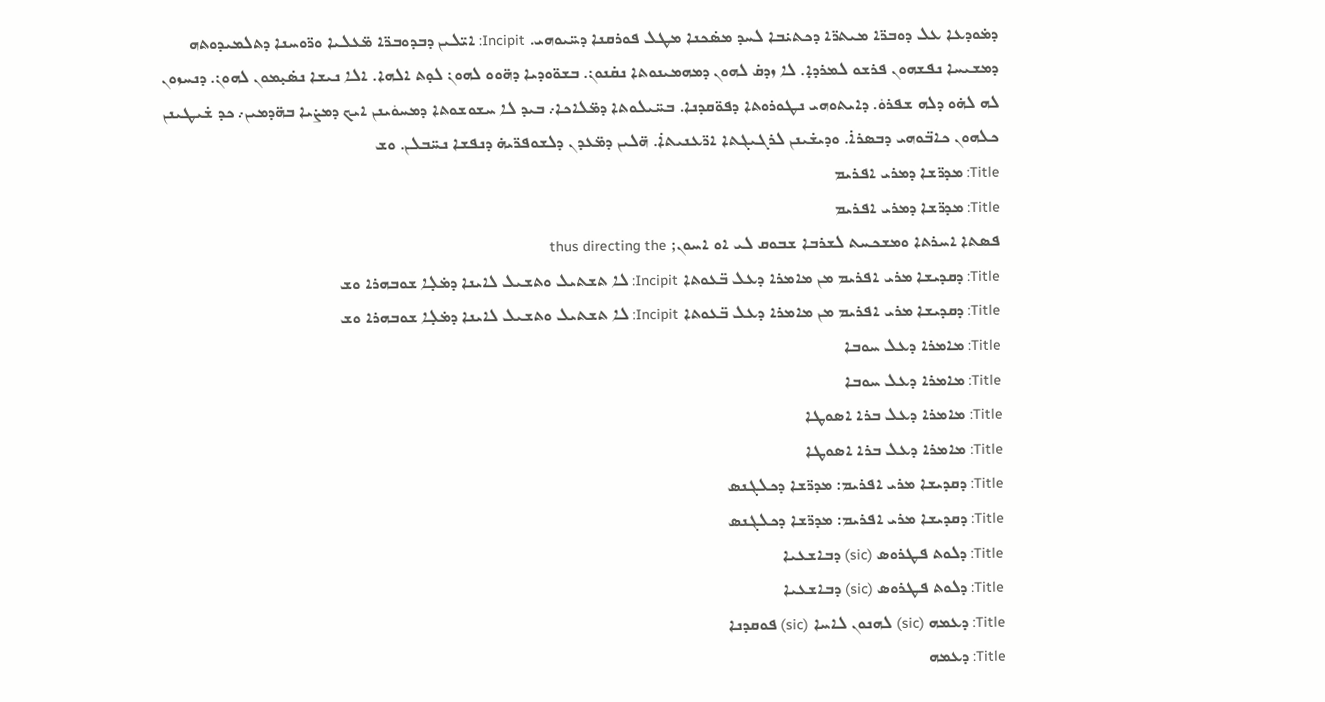ܕܡ̇ܘܕܥܐ ܥܠ ܕܘܒܪ̈ܐ ܡܝܬܪ̈ܐ ܕܟܬܝ̇ܒܐ ܠܚܕ ܡܣ̇ܟܢܐ ܡܛܠ ܦܘܪܩܢܐ ܕܚ̈ܝܘܗܝ. Incipit: ܐܝ̈ܠܝܢ ܕܒܕܘܒܪ̈ܐ ܡ̈ܥܠܝܐ ܘܪ̈ܘܚܢܐ ܕܬܠܡܝܕܘܬܗ ܕܡܫܝܚܐ ܢܦܫܗܘܢ ܦܪܫܘ ܠܡܪܕܐ̣. ܠܐ ܙܕܩ̇ ܠܗܘܢ ܕܡܗܡܝܢܘܬܐ ܢܩ̇ܢܘܢ̇. ܒܫܘ̈ܘܕܝܐ ܕܗ̈ܘܘ ܠܗܘܢ̇ ܠܘ̣ܬ ܐܠܗܐ. ܐܠܐ ܢܝܫܐ ܢܣ̇ܝ̣ܡܘܢ ܠܗܘܢ̇. ܕܢܚܙܘܢ ܠܗ ܠܗ̇ܘ ܕܠܗ ܫܦܪܘܿ. ܕܐܝܬܘܗܝ ܢܛܘܪܘܬܐ ܕܦܘ̈ܩܕܢܐ. ܒܚ̈ܝܠܘܬܐ ܕܡ̈ܠܐܟܐ܇ ܒܝܕ ܠܐ ܚܫܘܫܘܬܐ ܕܡܚܘܿܝܢܢ ܐܝܟ ܕܡܨ̇ܝܐ ܒܗ̈ܕܡܝܢ܇ ܟܕ ܫ̇ܝܛܝܢܢ ܟܠܗܘܢ ܟܐܒ̈ܘܗܝ ܕܒܣܪܐ̇. ܘܕܝܫ̇ܝܢܢ ܠܪܓܝܓܬܐ ܐܪ̈ܥܢܝܬܐ̇. ܗ̈ܠܝܢ ܕܡ̈ܥܕܢ ܕܠܫܘܦܪ̈ܝܗ̇ ܕܢܦܫܐ ܢܚ̈ܒܠܢ. ܘܫ
Title: ܡܕܪ̈ܫܐ ܕܡܪܝ ܐܦܪܝܡ
Title: ܡܕܪ̈ܫܐ ܕܡܪܝ ܐܦܪܝܡ
ܦܣܬܐ ܐܚܪܬܐ ܘܡܫܟܚܬ ܠܫܪܒܐ ܫܒܘܩ ܠܝ ܐܘ ܐܚܘܢ; thus directing the
Title: ܕܩܕܝܫܐ ܡܪܝ ܐܦܪܝܡ ܡܢ ܡܐܡܪܐ ܕܥܠ ܒ̈ܥܘܬܐ Incipit: ܠܐ ܬܫܬܝܠ ܘܬܫܝܠ ܠܐܝܢܐ ܕܡ̇ܠ̣ܐ ܫܘܒܗܪܐ ܘܫ
Title: ܕܩܕܝܫܐ ܡܪܝ ܐܦܪܝܡ ܡܢ ܡܐܡܪܐ ܕܥܠ ܒ̈ܥܘܬܐ Incipit: ܠܐ ܬܫܬܝܠ ܘܬܫܝܠ ܠܐܝܢܐ ܕܡ̇ܠ̣ܐ ܫܘܒܗܪܐ ܘܫ
Title: ܡܐܡܪܐ ܕܥܠ ܚܘܒܐ
Title: ܡܐܡܪܐ ܕܥܠ ܚܘܒܐ
Title: ܡܐܡܪܐ ܕܥܠ ܒܪܐ ܐܣܘܛܐ
Title: ܡܐܡܪܐ ܕܥܠ ܒܪܐ ܐܣܘܛܐ
Title: ܕܩܕܝܫܐ ܡܪܝ ܐܦܪܝܡ: ܡܕܪ̈ܫܐ ܕܟܠܓܢܣ
Title: ܕܩܕܝܫܐ ܡܪܝ ܐܦܪܝܡ: ܡܕܪ̈ܫܐ ܕܟܠܓܢܣ
Title: ܕܠܘܬ ܦܛܪܘܣ (sic) ܕܒܐܫܥܝܐ
Title: ܕܠܘܬ ܦܛܪܘܣ (sic) ܕܒܐܫܥܝܐ
Title: ܕܥܡܗ (sic) ܠܗܢܘܢ ܠܐܚܐ (sic) ܦܘܩܕܢܐ
Title: ܕܥܡܗ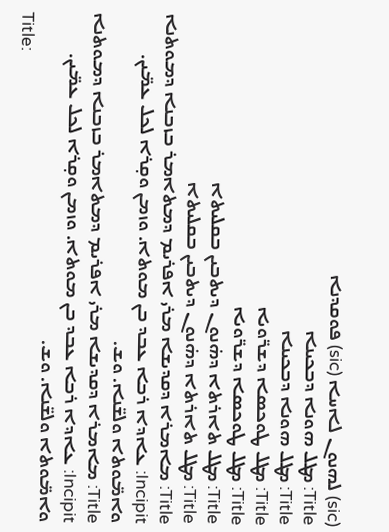(sic) ܠܗܢܘܢ ܠܐܚܐ (sic) ܦܘܩܕܢܐ
Title: ܡܛܠ ܗܘܢܐ ܕܒܟܝܢܐ
Title: ܡܛܠ ܗܘܢܐ ܕܒܟܝܢܐ
Title: ܡܛܠ ܛܘܟܣܐ ܕܫܪ̈ܘܝܐ
Title: ܡܛܠ ܛܘܟܣܐ ܕܫܪ̈ܘܝܐ
Title: ܡܛܠ ܬܐܪܬܐ ܕܗ̇ܢܘܢ ܕܝܬܒܝܢ ܒܩܠܝܬܐ
Title: ܡܛܠ ܬܐܪܬܐ ܕܗ̇ܢܘܢ ܕܝܬܒܝܢ ܒܩܠܝܬܐ
Title: ܡܐܡܪܐ ܕܩܕܝܫܐ ܡܪܝ ܐܦܪܝܡ ܕܡܬܐܡܪ ܒܙܒܢܐ ܕܡܘܬܢܐ Incipit: ܥܐܕܐ ܪܒܐ ܥܒܕ ܒܢ ܡܘܬܐ. ܘܙܡܢ ܘܩ̣ܪܐ ܠܟܠ ܥܡ̈ܝܢ. ܘܐܡ̈ܘܬܐ ܘܠܫ̈ܢܐ. ܘܫ.
Title: ܡܐܡܪܐ ܕܩܕܝܫܐ ܡܪܝ ܐܦܪܝܡ ܕܡܬܐܡܪ ܒܙܒܢܐ ܕܡܘܬܢܐ Incipit: ܥܐܕܐ ܪܒܐ ܥܒܕ ܒܢ ܡܘܬܐ. ܘܙܡܢ ܘܩ̣ܪܐ ܠܟܠ ܥܡ̈ܝܢ. ܘܐܡ̈ܘܬܐ ܘܠܫ̈ܢܐ. ܘܫ.
Title: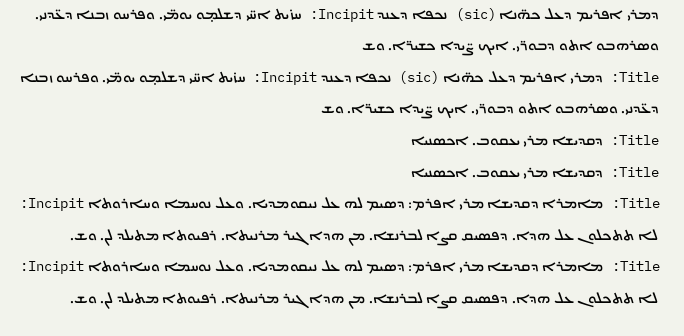ܕܡܪܝ ܐܦܪܝܡ ܕܥܠ ܟܗ̈ܢܐ (sic) ܢܟܦܐ ܕܥܢܕ Incipit: ܚܙ̇ܝܬ ܐܚ̈ܝ ܕܫܠܡ̣ܘ ܝܘܡ̈ܝ. ܘܦܪܚܘ ܙܒܢܐ ܕܥ̈ܕܢܝ. ܘܣܪܗܒܘ ܐܬܘ ܕܒܘܪ̈ܝ. ܐܝܟ ܨ̈ܝܕܐ ܟܫܝܪ̈ܐ. ܘܫ
Title: ܕܡܪܝ ܐܦܪܝܡ ܕܥܠ ܟܗ̈ܢܐ (sic) ܢܟܦܐ ܕܥܢܕ Incipit: ܚܙ̇ܝܬ ܐܚ̈ܝ ܕܫܠܡ̣ܘ ܝܘܡ̈ܝ. ܘܦܪܚܘ ܙܒܢܐ ܕܥ̈ܕܢܝ. ܘܣܪܗܒܘ ܐܬܘ ܕܒܘܪ̈ܝ. ܐܝܟ ܨ̈ܝܕܐ ܟܫܝܪ̈ܐ. ܘܫ
Title: ܕܩܕܝܫܐ ܡܪܝ ܝܥܩܘܒ. ܐܟܣܢܝܐ
Title: ܕܩܕܝܫܐ ܡܪܝ ܝܥܩܘܒ. ܐܟܣܢܝܐ
Title: ܡܐܡܪܐ ܕܩܕܝܫܐ ܡܪܝ ܐܦܪܡ: ܕܣܝܡ ܠܗ ܥܠ ܢܝܩܘܡܕܝܐ. ܘܥܠ ܢܘܚܡܐ ܘܚܐܪܘܬܐ Incipit: ܠܐ ܬܬܟܠܘܢ ܥܠ ܗܕܐ. ܕܦܣܝܩ ܩܨܐ ܠܒܪܢܫܐ. ܡܢ ܗܕܐ ܓܝܪ ܡܪܢܝܬܐ. ܪܦܝܘܬܐ ܡܬܝܠܕ ܠܢ. ܘܫ.
Title: ܡܐܡܪܐ ܕܩܕܝܫܐ ܡܪܝ ܐܦܪܡ: ܕܣܝܡ ܠܗ ܥܠ ܢܝܩܘܡܕܝܐ. ܘܥܠ ܢܘܚܡܐ ܘܚܐܪܘܬܐ Incipit: ܠܐ ܬܬܟܠܘܢ ܥܠ ܗܕܐ. ܕܦܣܝܩ ܩܨܐ ܠܒܪܢܫܐ. ܡܢ ܗܕܐ ܓܝܪ ܡܪܢܝܬܐ. ܪܦܝܘܬܐ ܡܬܝܠܕ ܠܢ. ܘܫ.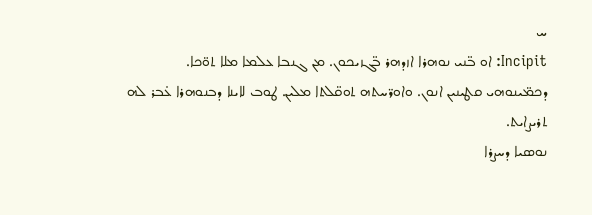ܚ
Incipit: ܐܘ ܒ̈ܢܝ ܢܘܗܪܐ ܐܙܕܗܪ ܒ̈ܓܙܝܟܘܢ. ܡܢ ܓܢܒܐ ܥܠܡܐ ܡܠܐ ܬܘ̈ܟܐ.
ܕܟܡ̈ܝܢܘܗܝ ܩܛܝܢܝܢ ܐܢܘܢ. ܘܐܘܪ̈ܚܬܗ ܬܘܩ̈ܠܬܐ ܡܠܝܢ. ܛܘܒ ܠܐܝܢܐ ܕܒܢܘܗܪܐ ܥ̇ܒܪ ܠܗ
ܬܪܝܨܐܝܬ.
ܢܘܣܝܐ ܕܚܨܪܐ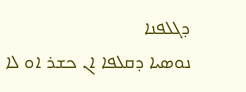ܕܓܠܦܢܐ
ܢܘܣܝܐ ܕܩܠܦܐ ܐܢ ܟܫܪ ܐܘ ܠܐ